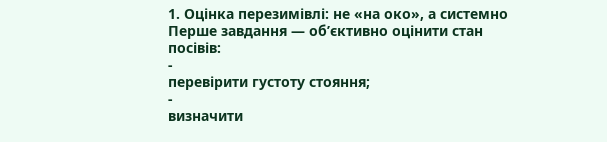1. Оцінка перезимівлі: не «на око», а системно
Перше завдання — об’єктивно оцінити стан посівів:
-
перевірити густоту стояння;
-
визначити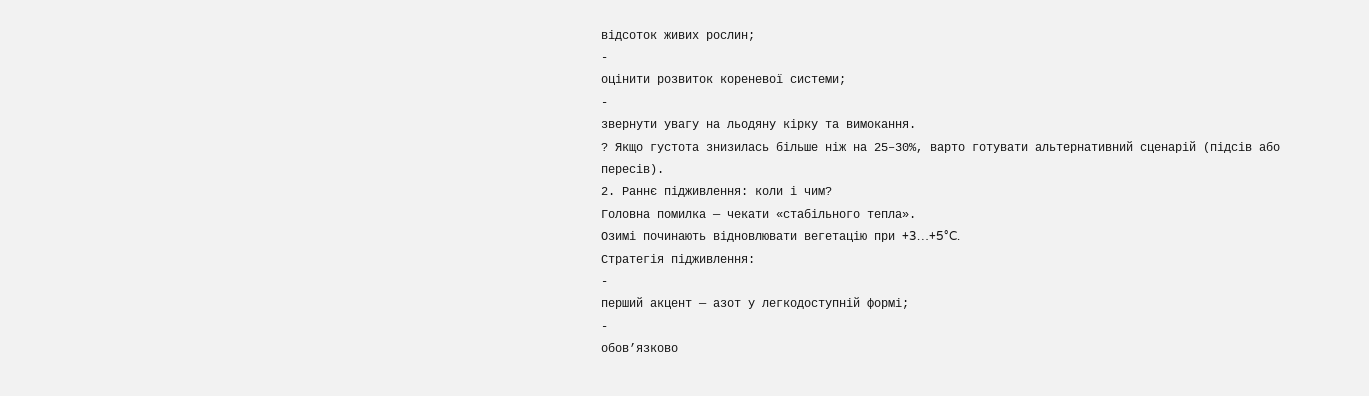відсоток живих рослин;
-
оцінити розвиток кореневої системи;
-
звернути увагу на льодяну кірку та вимокання.
? Якщо густота знизилась більше ніж на 25–30%, варто готувати альтернативний сценарій (підсів або пересів).
2. Раннє підживлення: коли і чим?
Головна помилка — чекати «стабільного тепла».
Озимі починають відновлювати вегетацію при +3…+5°C.
Стратегія підживлення:
-
перший акцент — азот у легкодоступній формі;
-
обов’язково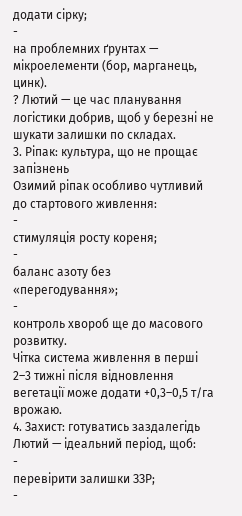додати сірку;
-
на проблемних ґрунтах — мікроелементи (бор, марганець, цинк).
? Лютий — це час планування логістики добрив, щоб у березні не шукати залишки по складах.
3. Ріпак: культура, що не прощає запізнень
Озимий ріпак особливо чутливий до стартового живлення:
-
стимуляція росту кореня;
-
баланс азоту без «перегодування»;
-
контроль хвороб ще до масового розвитку.
Чітка система живлення в перші 2–3 тижні після відновлення вегетації може додати +0,3–0,5 т/га врожаю.
4. Захист: готуватись заздалегідь
Лютий — ідеальний період, щоб:
-
перевірити залишки ЗЗР;
-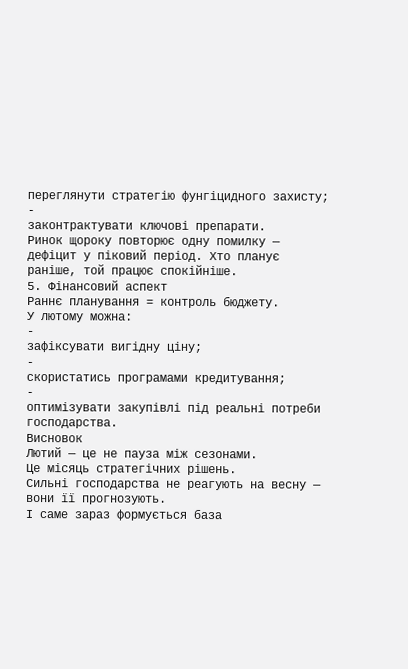переглянути стратегію фунгіцидного захисту;
-
законтрактувати ключові препарати.
Ринок щороку повторює одну помилку — дефіцит у піковий період. Хто планує раніше, той працює спокійніше.
5. Фінансовий аспект
Раннє планування = контроль бюджету.
У лютому можна:
-
зафіксувати вигідну ціну;
-
скористатись програмами кредитування;
-
оптимізувати закупівлі під реальні потреби господарства.
Висновок
Лютий — це не пауза між сезонами.
Це місяць стратегічних рішень.
Сильні господарства не реагують на весну — вони її прогнозують.
І саме зараз формується база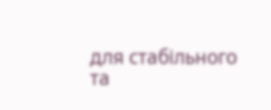для стабільного та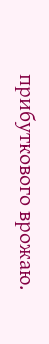прибуткового врожаю.